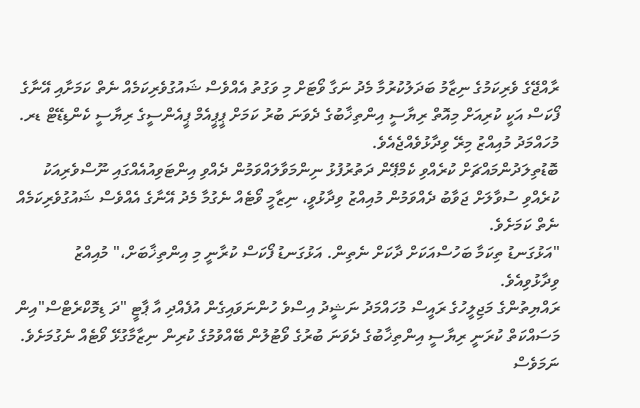ރާއްޖޭގެ ވެރިކަމުގެ ނިޒާމު ބަދަލުކުރުމާ މެދު ނަގާ ވޯޓަށް މި ވަގުތު އެއްވެސް ޝައުގުވެރިކަމެއް ނެތް ކަމަށާއި އޭނާގެ ފޯކަސް އަކީ ކުރިއަށް މިއޮތް ރިޔާސީ އިންތިޚާބުގެ ދެވަނަ ބުރު ކަމަށް ޕީޕީއެމް ޕީއެންސީގެ ރިޔާސީ ކެންޑިޑޭޓް ޑރ. މުހައްމަދު މުއިއްޒު މިރޭ ވިދާޅުވެއްޖެއެވެ.
ބޮޑުތިލަދުންމައްޗަށް ކުރެއްވި ކެމްޕޭން ދަތުރުފުޅު ނިންމަވާލައްވަމުން ދެއްވި އިންޓަވިއުއެއްގައި ނޫސްވެރިއަކު ކުރެއްވި ސުވާލަށް ޖަވާބު ދެއްވަމުން މުއިއްޒު ވިދާޅުވީ، ނިޒާމީ ވޯޓެއް ނެގުމާ މެދު އޭނާގެ އެއްވެސް ޝައުގުވެރިކަމެއް ނެތް ކަމަށެވެ.
"އަޅުގަނޑު ތިކަމާ ބަހުސްއަކަށް ދާކަށް ނެތިން. އަޅުގަނޑު ފޯކަސް ކުރާނީ މި އިންތިޚާބަށް،" މުއިއްޒު ވިދާޅުވިއެވެ.
ރައްޔިތުންގެ މަޖިލީހުގެ ރައީސް މުހައްމަދު ނަޝީދު އިސްވެ ހުންނަވައިގެން އުފެއްދި އާ ޕާޓީ "ދަ ޑިމޮކްރެޓްސް"އިން މަސައްކަތް ކުރަނީ ރިޔާސީ އިންތިޚާބުގެ ދެވަނަ ބުރުގެ ވޯޓުލުން ބޭއްވުމުގެ ކުރިން ނިޒާމާގުޅޭ ވޯޓެއް ނެގުމަށެވެ. ނަމަވެސް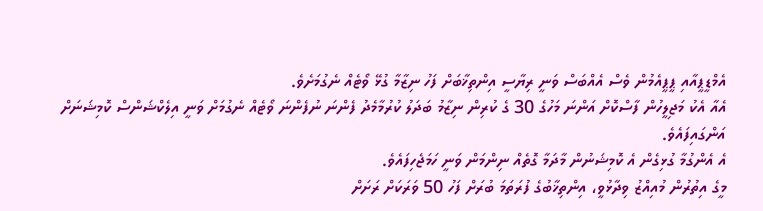އެމްޑީޕީއާއި ޕީޕީއެމުން ވެސް އެއްބަސް ވަނީ ރިޔާސީ އިންތިޚާބަށް ފަހު ނިޒާމާ ގުޅޭ ވޯޓެއް ނެގުމަށެވެ.
އެއާ އެކު މަޖިލީހުން ފާސްކޮށް އަންނަ މަހުގެ 30 ގެ ކުރިން ނިޒާމު ބަދަލު ކުރުމާމެދު ފެންނަ ނުފެންނަ ވޯޓެއް ނެގުމަށް ވަނީ އިލެކްޝަންސް ކޮމިޝަނަށް އަންގައިފައެވެ.
އެ އެންގުމާ ގުޅިގެން އެ ކޮމިޝަނުން މާދަމާ ގޮތެއް ނިންމަން ވަނީ ހަމަޖެހިފައެވެ.
މީގެ އިތުރުން މުއިއްޒު ވިދާޅުވީ، އިންތިޚާބުގެ ފުރަތަމަ ބުރަށް ފަހު 50 ވަރަކަށް ރަށަށް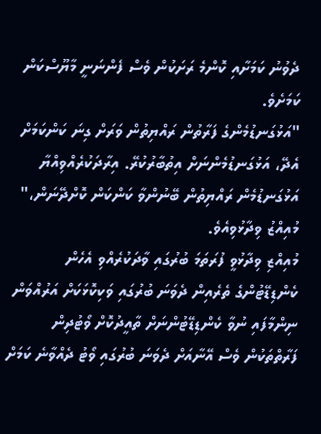ދެވުނު ކަމަށާއި ކޮންމެ ރަށަކުން ވެސް ފެންނަނީ މާޔޫސްކަން ކަމަށެވެ.
"އަޅުގަނޑުމެންގެ ފަރާތުން ރައްޔިތުން ވަރަށް ގިނަ ކަންކަމަށް އެދޭ، އަޅުގަނޑުމެންނަށް އިތުބާރުކުރޭ. އިރާދަކުރެއްވިއްޔާ އަޅުގަނޑުމެން ރައްޔިތުން ބޭނުންވާ ކަންކަން ކޮށްދޭނަން،" މުއިއްޒު ވިދާޅުވިއެވެ.
މުއިއްޒި ވިދާޅުވީ ފުރަތަމަ ބުރުގައި ވާދަކުރެއްވި އެހެން ކެންޑިޑޭޓުންގެ ތެރެއިން ދެވަނަ ބުރުގައި ވަކިކޮޅަކަށް އަރުއްވަން ނިންމާފައި ނުވާ ކެންޑިޑޭޓުންނަށް ތާއީދުކޮށް ވޯޓުދިން ފަރާތްތަކުން ވެސް އޭނާއަށް ދެވަނަ ބުރުގައި ވޯޓު ދެއްވާނެ ކަމަށް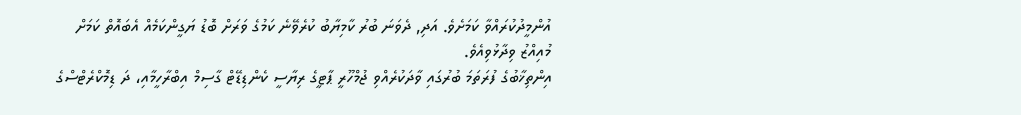އުންމީދުކުރައްވާ ކަމަށެވެ. އަދި, ދެވަނަ ބުރު ކާމިޔާބު ކުރެވޭނެ ކަމުގެ ވަރަށް ބޮޑު ޔަގީންކަމެއް އެބައޮތް ކަމަށް މުއިއްޒު ވިދާޅުވިއެވެ.
އިންތިޚާބުގެ ފުރަތަމަ ބުރުގައި ވާދަކުރެއްވި ޖުމްހޫރީ ޕާޓީގެ ރިޔާސީ ކެންޑިޑޭޓް ގާސިމް އިބްރާހީމާއި، ދަ ޑިމޮކްރެޓްސްގެ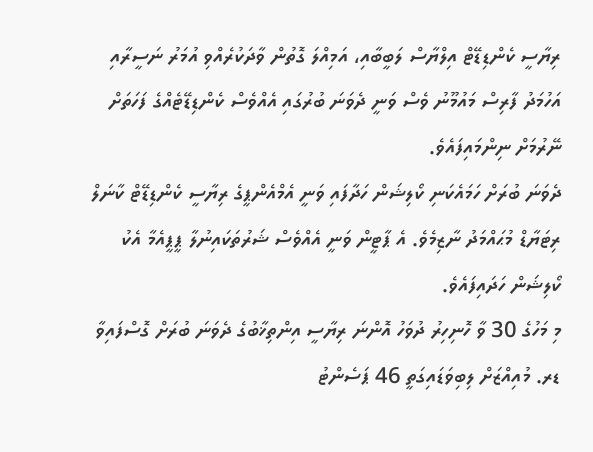ރިޔާސީ ކެންޑިޑޭޓް އިލްޔާސް ލަބީބާއި، އަމިއްލަ ގޮތުން ވާދަކުރެއްވި އުމަރު ނަސީރާއި އަހުމަދު ފާރިސް މައުމޫނު ވެސް ވަނީ ދެވަނަ ބުރުގައި އެއްވެސް ކެންޑިޑޭޓެއްގެ ފަހަތަށް ނޭރުމަށް ނިންމައިފައެވެ.
ދެވަނަ ބުރަށް ހަމައެކަނި ކޯލިޝަން ހަދާފައި ވަނީ އެމްއެންޕީގެ ރިޔާސީ ކެންޑިޑޭޓް ކާނަލް ރިޓަޔާޑް މުޙައްމަދު ނާޒިމެވެ. އެ ޕާޓީން ވަނީ އެއްވެސް ޝަރުތަކައިނުލާ ޕީޕީއެމާ އެކު ކޯލިޝަން ހަދައިފައެވެ.
މި މަހުގެ 30 ވާ ހޮނިހިރު ދުވަހު އޮންނަ ރިޔާސީ އިންތިޚާބުގެ ދެވަނަ ބުރަށް ގޮސްފައިވާ ޑރ. މުއިއްޒަށް ލިބިވަޑައިގަތީ 46 ޕަސެންޓު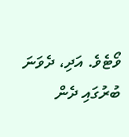ވޯޓެވެ. އަދި، ދެވަނަ ބުރުގައި ދެން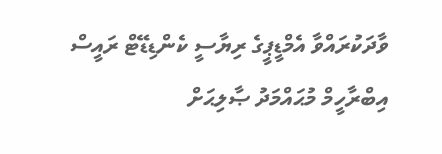ވާދަކުރައްވާ އެމްޑީޕީގެ ރިޔާސީ ކެންޑިޑޭޓް ރައީސް އިބްރާހީމް މުޙައްމަދު ޞާލިޙަށް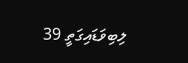ލިބިވަޑައިގަތީ 39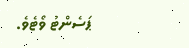ޕަސެންޓު ވޯޓެވެ.